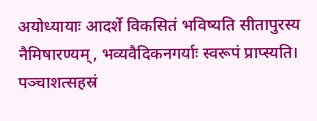अयोध्यायाः आदर्शे विकसितं भविष्यति सीतापुरस्य नैमिषारण्यम्, भव्यवैदिकनगर्याः स्वरूपं प्राप्स्यति।
पञ्चाशत्सहस्रं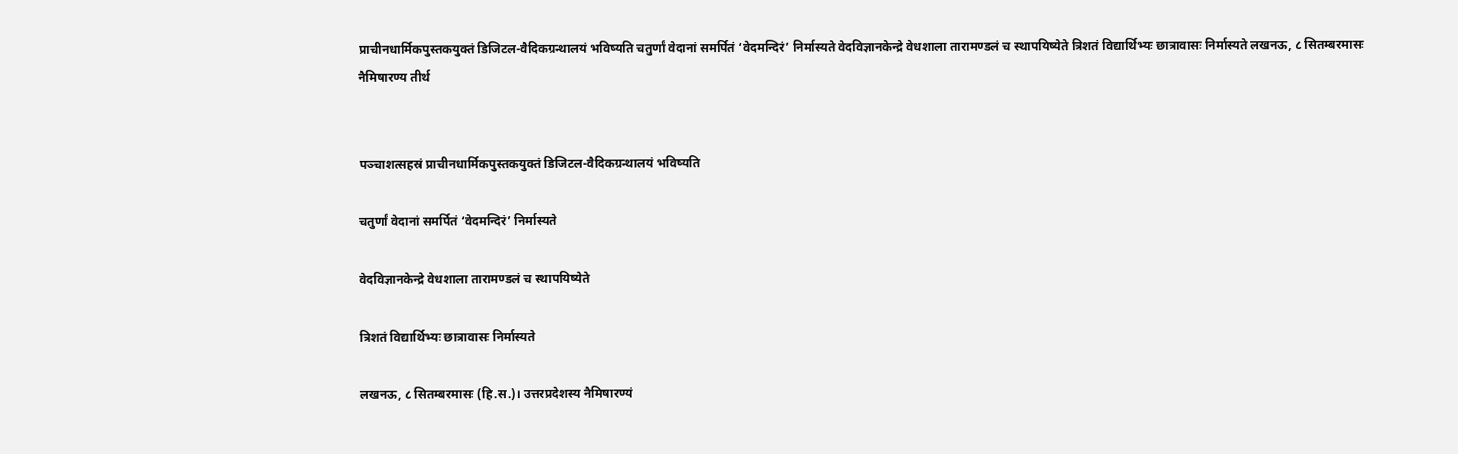प्राचीनधार्मिकपुस्तकयुक्तं डिजिटल-वैदिकग्रन्थालयं भविष्यति चतुर्णां वेदानां समर्पितं ‘वेदमन्दिरं’ निर्मास्यते वेदविज्ञानकेन्द्रे वेधशाला तारामण्डलं च स्थापयिष्येते त्रिशतं विद्यार्थिभ्यः छात्रावासः निर्मास्यते लखनऊ, ८ सितम्बरमासः
नैमिषारण्य तीर्थ


पञ्चाशत्सहस्रं प्राचीनधार्मिकपुस्तकयुक्तं डिजिटल-वैदिकग्रन्थालयं भविष्यति

चतुर्णां वेदानां समर्पितं ‘वेदमन्दिरं’ निर्मास्यते

वेदविज्ञानकेन्द्रे वेधशाला तारामण्डलं च स्थापयिष्येते

त्रिशतं विद्यार्थिभ्यः छात्रावासः निर्मास्यते

लखनऊ, ८ सितम्बरमासः (हि.स.)। उत्तरप्रदेशस्य नैमिषारण्यं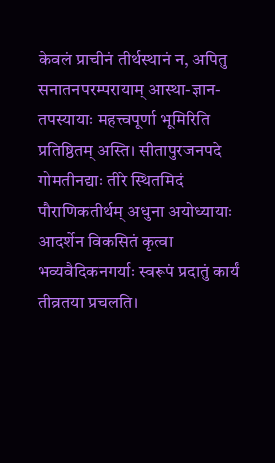केवलं प्राचीनं तीर्थस्थानं न, अपितु सनातनपरम्परायाम् आस्था-ज्ञान-तपस्यायाः महत्त्वपूर्णा भूमिरिति प्रतिष्ठितम् अस्ति। सीतापुरजनपदे गोमतीनद्याः तीरे स्थितमिदं पौराणिकतीर्थम् अधुना अयोध्यायाः आदर्शेन विकसितं कृत्वा भव्यवैदिकनगर्याः स्वरूपं प्रदातुं कार्यं तीव्रतया प्रचलति।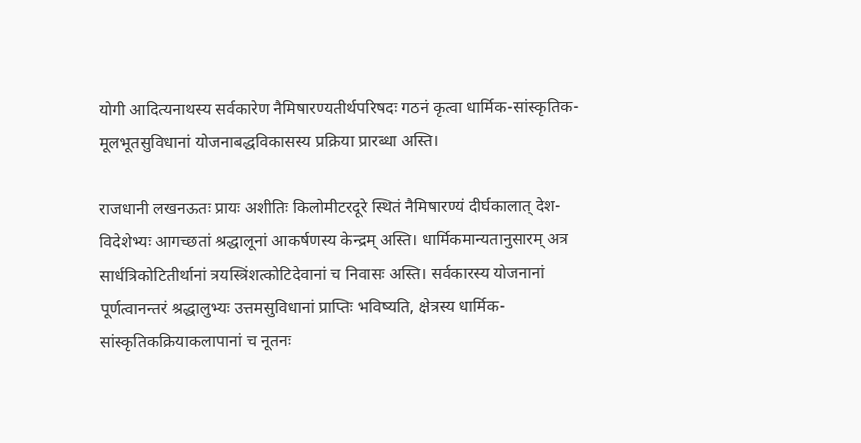योगी आदित्यनाथस्य सर्वकारेण नैमिषारण्यतीर्थपरिषदः गठनं कृत्वा धार्मिक-सांस्कृतिक-मूलभूतसुविधानां योजनाबद्धविकासस्य प्रक्रिया प्रारब्धा अस्ति।

राजधानी लखनऊतः प्रायः अशीतिः किलोमीटरदूरे स्थितं नैमिषारण्यं दीर्घकालात् देश-विदेशेभ्यः आगच्छतां श्रद्धालूनां आकर्षणस्य केन्द्रम् अस्ति। धार्मिकमान्यतानुसारम् अत्र सार्धत्रिकोटितीर्थानां त्रयस्त्रिंशत्कोटिदेवानां च निवासः अस्ति। सर्वकारस्य योजनानां पूर्णत्वानन्तरं श्रद्धालुभ्यः उत्तमसुविधानां प्राप्तिः भविष्यति, क्षेत्रस्य धार्मिक-सांस्कृतिकक्रियाकलापानां च नूतनः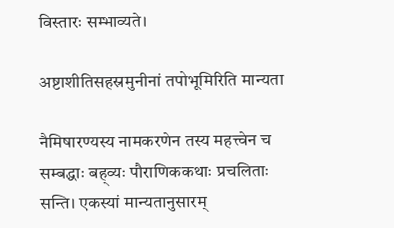विस्तारः सम्भाव्यते।

अष्टाशीतिसहस्रमुनीनां तपोभूमिरिति मान्यता

नैमिषारण्यस्य नामकरणेन तस्य महत्त्वेन च सम्बद्धाः बह्व्यः पौराणिककथाः प्रचलिताः सन्ति। एकस्यां मान्यतानुसारम्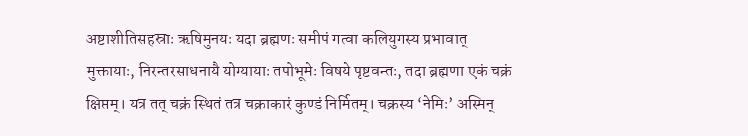अष्टाशीतिसहस्राः ऋषिमुनयः यदा ब्रह्मणः समीपं गत्वा कलियुगस्य प्रभावात् मुक्तायाः, निरन्तरसाधनायै योग्यायाः तपोभूमेः विषये पृष्टवन्तः, तदा ब्रह्मणा एकं चक्रं क्षिप्तम्। यत्र तत् चक्रं स्थितं तत्र चक्राकारं कुण्डं निर्मितम्। चक्रस्य ‘नेमिः’ अस्मिन्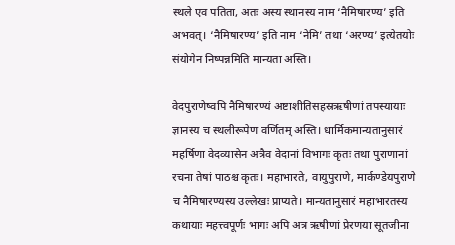स्थले एव पतिता, अतः अस्य स्थानस्य नाम ‘नैमिषारण्य’ इति अभवत्। ‘नैमिषारण्य’ इति नाम ‘नेमि’ तथा ‘अरण्य’ इत्येतयोः संयोगेन निष्पन्नमिति मान्यता अस्ति।

वेदपुराणेष्वपि नैमिषारण्यं अष्टाशीतिसहस्रऋषीणां तपस्यायाः ज्ञानस्य च स्थलीरूपेण वर्णितम् अस्ति। धार्मिकमान्यतानुसारं महर्षिणा वेदव्यासेन अत्रैव वेदानां विभागः कृतः तथा पुराणानां रचना तेषां पाठश्च कृतः। महाभारते, वायुपुराणे, मार्कण्डेयपुराणे च नैमिषारण्यस्य उल्लेखः प्राप्यते। मान्यतानुसारं महाभारतस्य कथायाः महत्त्वपूर्णः भागः अपि अत्र ऋषीणां प्रेरणया सूतजीना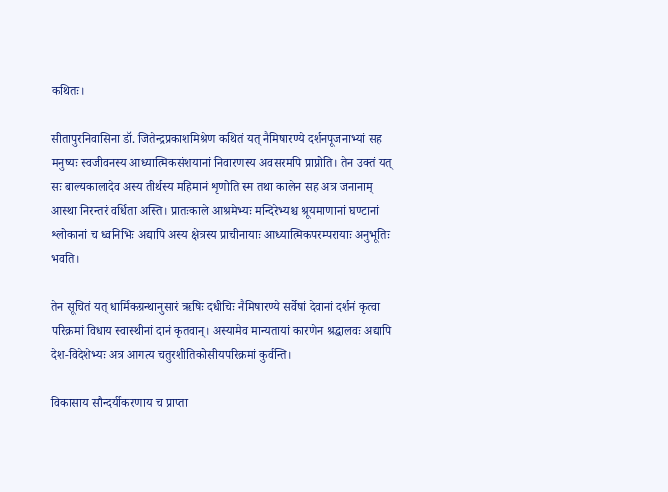कथितः।

सीतापुरनिवासिना डॉ. जितेन्द्रप्रकाशमिश्रेण कथितं यत् नैमिषारण्ये दर्शनपूजनाभ्यां सह मनुष्यः स्वजीवनस्य आध्यात्मिकसंशयानां निवारणस्य अवसरमपि प्राप्नोति। तेन उक्तं यत् सः बाल्यकालादेव अस्य तीर्थस्य महिमानं शृणोति स्म तथा कालेन सह अत्र जनानाम् आस्था निरन्तरं वर्धिता अस्ति। प्रातःकाले आश्रमेभ्यः मन्दिरेभ्यश्च श्रूयमाणानां घण्टानां श्लोकानां च ध्वनिभिः अद्यापि अस्य क्षेत्रस्य प्राचीनायाः आध्यात्मिकपरम्परायाः अनुभूतिः भवति।

तेन सूचितं यत् धार्मिकग्रन्थानुसारं ऋषिः दधीचिः नैमिषारण्ये सर्वेषां देवानां दर्शनं कृत्वा परिक्रमां विधाय स्वास्थीनां दानं कृतवान्। अस्यामेव मान्यतायां कारणेन श्रद्धालवः अद्यापि देश-विदेशेभ्यः अत्र आगत्य चतुरशीतिकोसीयपरिक्रमां कुर्वन्ति।

विकासाय सौन्दर्यीकरणाय च प्राप्ता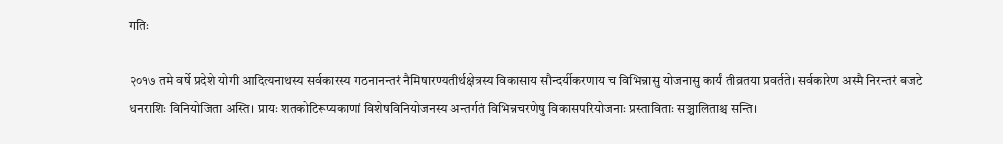गतिः

२०१७ तमे वर्षे प्रदेशे योगी आदित्यनाथस्य सर्वकारस्य गठनानन्तरं नैमिषारण्यतीर्थक्षेत्रस्य विकासाय सौन्दर्यीकरणाय च विभिन्नासु योजनासु कार्यं तीव्रतया प्रवर्तते। सर्वकारेण अस्मै निरन्तरं बजटे धनराशिः विनियोजिता अस्ति। प्रायः शतकोटिरूप्यकाणां विशेषविनियोजनस्य अन्तर्गतं विभिन्नचरणेषु विकासपरियोजनाः प्रस्ताविताः सञ्चालिताश्च सन्ति।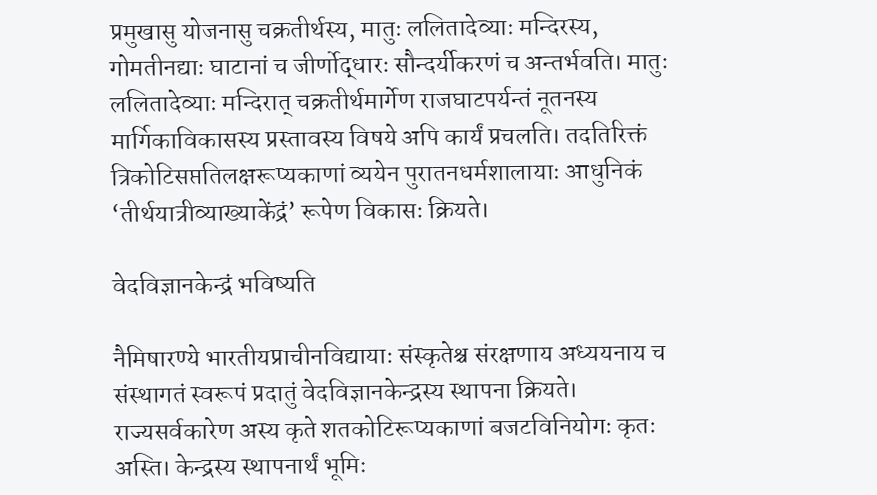प्रमुखासु योजनासु चक्रतीर्थस्य, मातुः ललितादेव्याः मन्दिरस्य, गोमतीनद्याः घाटानां च जीर्णोद्धारः सौन्दर्यीकरणं च अन्तर्भवति। मातुः ललितादेव्याः मन्दिरात् चक्रतीर्थमार्गेण राजघाटपर्यन्तं नूतनस्य मार्गिकाविकासस्य प्रस्तावस्य विषये अपि कार्यं प्रचलति। तदतिरिक्तं त्रिकोटिसप्ततिलक्षरूप्यकाणां व्ययेन पुरातनधर्मशालायाः आधुनिकं ‘तीर्थयात्रीव्याख्याकेंद्रं’ रूपेण विकासः क्रियते।

वेदविज्ञानकेन्द्रं भविष्यति

नैमिषारण्ये भारतीयप्राचीनविद्यायाः संस्कृतेश्च संरक्षणाय अध्ययनाय च संस्थागतं स्वरूपं प्रदातुं वेदविज्ञानकेन्द्रस्य स्थापना क्रियते। राज्यसर्वकारेण अस्य कृते शतकोटिरूप्यकाणां बजटविनियोगः कृतः अस्ति। केन्द्रस्य स्थापनार्थं भूमिः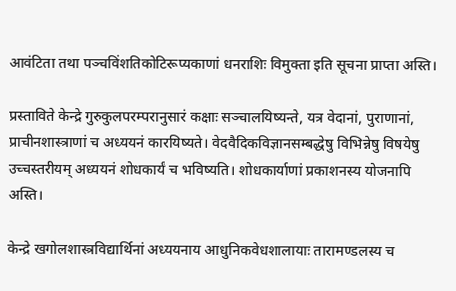आवंटिता तथा पञ्चविंशतिकोटिरूप्यकाणां धनराशिः विमुक्ता इति सूचना प्राप्ता अस्ति।

प्रस्ताविते केन्द्रे गुरुकुलपरम्परानुसारं कक्षाः सञ्चालयिष्यन्ते, यत्र वेदानां, पुराणानां, प्राचीनशास्त्राणां च अध्ययनं कारयिष्यते। वेदवैदिकविज्ञानसम्बद्धेषु विभिन्नेषु विषयेषु उच्चस्तरीयम् अध्ययनं शोधकार्यं च भविष्यति। शोधकार्याणां प्रकाशनस्य योजनापि अस्ति।

केन्द्रे खगोलशास्त्रविद्यार्थिनां अध्ययनाय आधुनिकवेधशालायाः तारामण्डलस्य च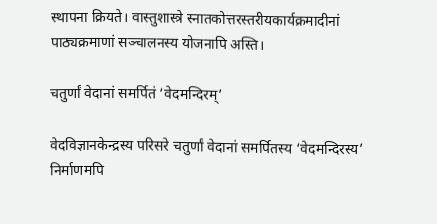स्थापना क्रियते। वास्तुशास्त्रे स्नातकोत्तरस्तरीयकार्यक्रमादीनां पाठ्यक्रमाणां सञ्चालनस्य योजनापि अस्ति।

चतुर्णां वेदानां समर्पितं ‘वेदमन्दिरम्’

वेदविज्ञानकेन्द्रस्य परिसरे चतुर्णां वेदानां समर्पितस्य ‘वेदमन्दिरस्य’ निर्माणमपि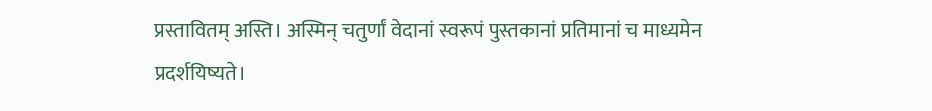प्रस्तावितम् अस्ति। अस्मिन् चतुर्णां वेदानां स्वरूपं पुस्तकानां प्रतिमानां च माध्यमेन प्रदर्शयिष्यते।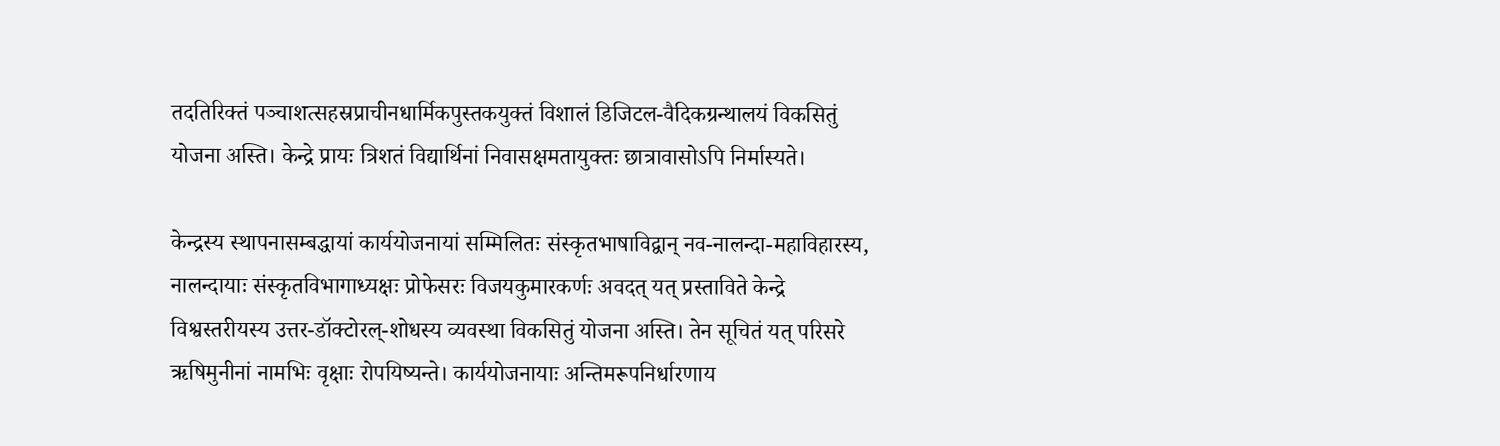तदतिरिक्तं पञ्चाशत्सहस्रप्राचीनधार्मिकपुस्तकयुक्तं विशालं डिजिटल-वैदिकग्रन्थालयं विकसितुं योजना अस्ति। केन्द्रे प्रायः त्रिशतं विद्यार्थिनां निवासक्षमतायुक्तः छात्रावासोऽपि निर्मास्यते।

केन्द्रस्य स्थापनासम्बद्धायां कार्ययोजनायां सम्मिलितः संस्कृतभाषाविद्वान् नव-नालन्दा-महाविहारस्य, नालन्दायाः संस्कृतविभागाध्यक्षः प्रोफेसरः विजयकुमारकर्णः अवदत् यत् प्रस्ताविते केन्द्रे विश्वस्तरीयस्य उत्तर-डॉक्टोरल्-शोधस्य व्यवस्था विकसितुं योजना अस्ति। तेन सूचितं यत् परिसरे ऋषिमुनीनां नामभिः वृक्षाः रोपयिष्यन्ते। कार्ययोजनायाः अन्तिमरूपनिर्धारणाय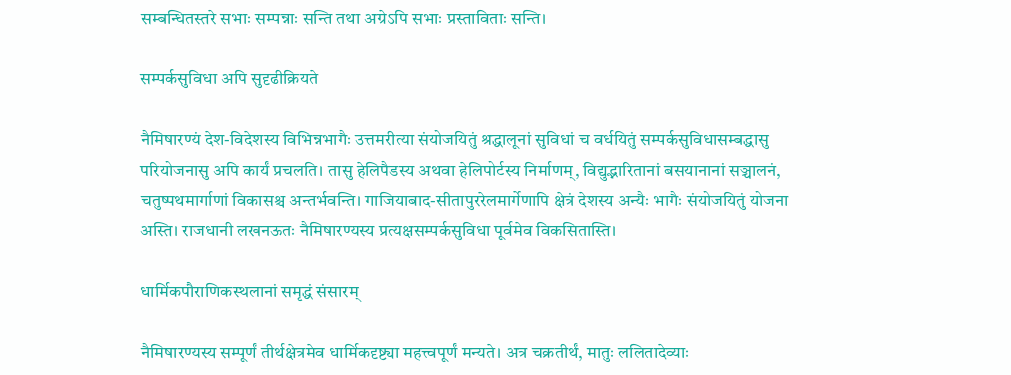सम्बन्धितस्तरे सभाः सम्पन्नाः सन्ति तथा अग्रेऽपि सभाः प्रस्ताविताः सन्ति।

सम्पर्कसुविधा अपि सुदृढीक्रियते

नैमिषारण्यं देश-विदेशस्य विभिन्नभागैः उत्तमरीत्या संयोजयितुं श्रद्धालूनां सुविधां च वर्धयितुं सम्पर्कसुविधासम्बद्धासु परियोजनासु अपि कार्यं प्रचलति। तासु हेलिपैडस्य अथवा हेलिपोर्टस्य निर्माणम्, विद्युद्भारितानां बसयानानां सञ्चालनं, चतुष्पथमार्गाणां विकासश्च अन्तर्भवन्ति। गाजियाबाद-सीतापुररेलमार्गेणापि क्षेत्रं देशस्य अन्यैः भागैः संयोजयितुं योजना अस्ति। राजधानी लखनऊतः नैमिषारण्यस्य प्रत्यक्षसम्पर्कसुविधा पूर्वमेव विकसितास्ति।

धार्मिकपौराणिकस्थलानां समृद्धं संसारम्

नैमिषारण्यस्य सम्पूर्णं तीर्थक्षेत्रमेव धार्मिकदृष्ट्या महत्त्वपूर्णं मन्यते। अत्र चक्रतीर्थं, मातुः ललितादेव्याः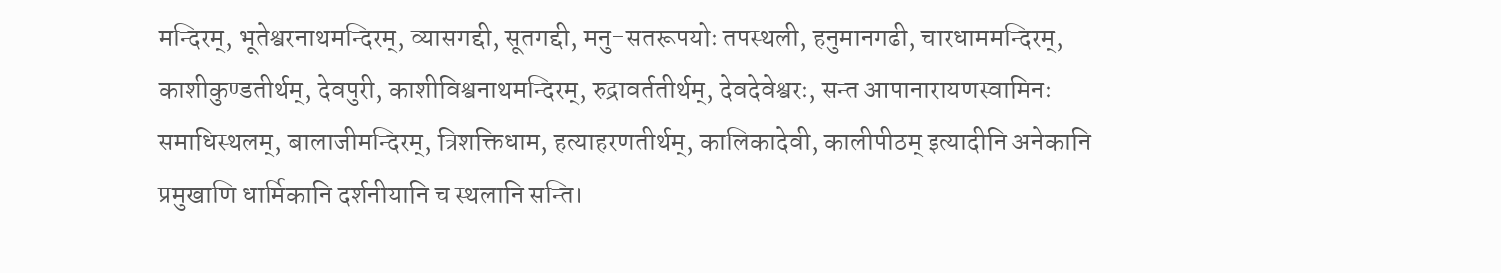मन्दिरम्, भूतेश्वरनाथमन्दिरम्, व्यासगद्दी, सूतगद्दी, मनु-सतरूपयोः तपस्थली, हनुमानगढी, चारधाममन्दिरम्, काशीकुण्डतीर्थम्, देवपुरी, काशीविश्वनाथमन्दिरम्, रुद्रावर्ततीर्थम्, देवदेवेश्वरः, सन्त आपानारायणस्वामिनः समाधिस्थलम्, बालाजीमन्दिरम्, त्रिशक्तिधाम, हत्याहरणतीर्थम्, कालिकादेवी, कालीपीठम् इत्यादीनि अनेकानि प्रमुखाणि धार्मिकानि दर्शनीयानि च स्थलानि सन्ति।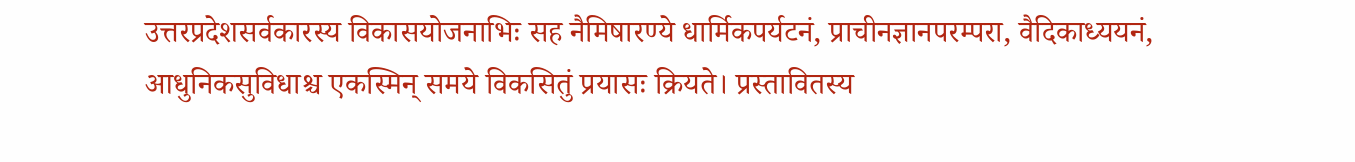उत्तरप्रदेशसर्वकारस्य विकासयोजनाभिः सह नैमिषारण्ये धार्मिकपर्यटनं, प्राचीनज्ञानपरम्परा, वैदिकाध्ययनं, आधुनिकसुविधाश्च एकस्मिन् समये विकसितुं प्रयासः क्रियते। प्रस्तावितस्य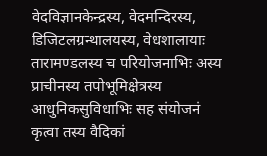वेदविज्ञानकेन्द्रस्य, वेदमन्दिरस्य, डिजिटलग्रन्थालयस्य, वेधशालायाः तारामण्डलस्य च परियोजनाभिः अस्य प्राचीनस्य तपोभूमिक्षेत्रस्य आधुनिकसुविधाभिः सह संयोजनं कृत्वा तस्य वैदिकां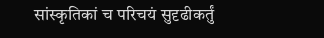सांस्कृतिकां च परिचयं सुदृढीकर्तुं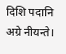दिशि पदानि अग्रे नीयन्ते।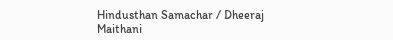Hindusthan Samachar / Dheeraj Maithani